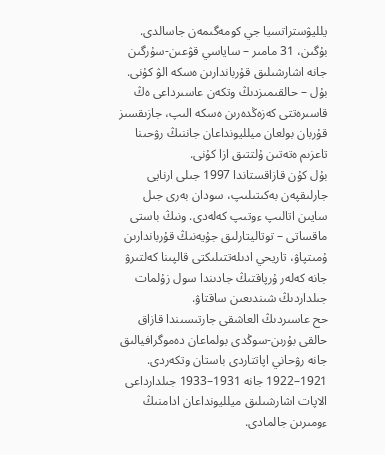يلليۋستراتسيا جي كومەگىمەن جاسالدى.
بۇگىن، 31 مامىر – ساياسي قۋعىن-سۇرگىن جانە اشارشىلىق قۇرباندارىن ەسكە الۋ كۇنى. بۇل – حالقىمىزدىڭ وتكەن عاسىرداعى ەڭ قاسىرەتتى كەزەڭدەرىن ەسكە الىپ، جازىقسىز قۇربان بولعان ميلليونداعان جاننىڭ رۋحىنا تاعزىم ەتەتىن ۇلتتىق ازا كۇنى.
بۇل كۇن قازاقستاندا 1997 جىلى ارنايى جارلىقپەن بەكىتىلىپ، سودان بەرى جىل سايىن اتالىپ ءوتىپ كەلەدى. ونىڭ باستى ماقساتى – توتاليتارلىق جۇيەنىڭ قۇرباندارىن ۇمىتپاۋ، تاريحي ادىلەتتىلىكتى قالپىنا كەلتىرۋ جانە كەلەر ۇرپاقتىڭ جادىندا سول زۇلمات جىلداردىڭ شىندىعىن ساقتاۋ.
حح عاسىردىڭ العاشقى جارتىسىندا قازاق حالقى بۇرىن-سوڭدى بولماعان دەموگرافيالىق جانە رۋحاني اپاتتاردى باستان وتكەردى. 1921–1922 جانە 1931–1933 جىلدارداعى الاپات اشارشىلىق ميلليونداعان ادامنىڭ ءومىرىن جالمادى.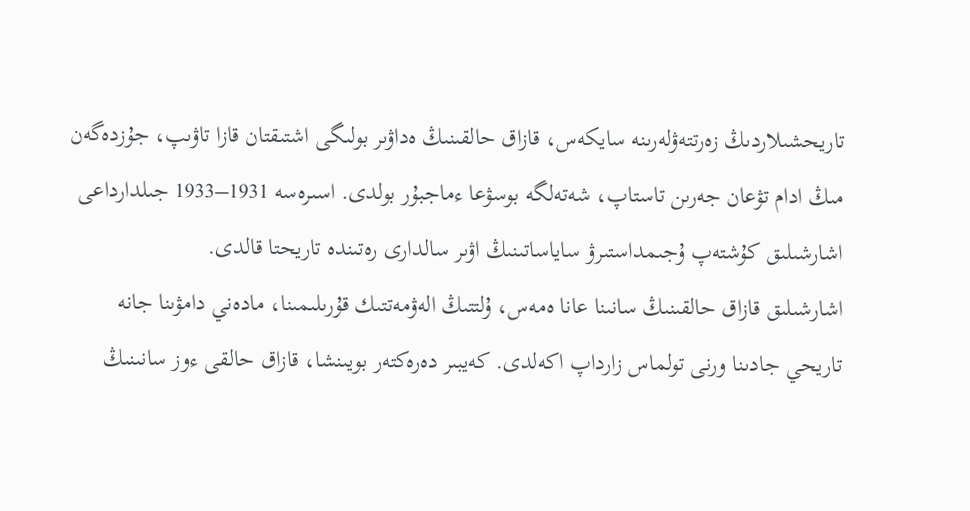تاريحشىلاردىڭ زەرتتەۋلەرىنە سايكەس، قازاق حالقىنىڭ ەداۋىر بولىگى اشتىقتان قازا تاۋىپ، جۇزدەگەن مىڭ ادام تۋعان جەرىن تاستاپ، شەتەلگە بوسۋعا ءماجبۇر بولدى. اسىرەسە 1931–1933 جىلدارداعى اشارشىلىق كۇشتەپ ۇجىمداستىرۋ ساياساتىنىڭ اۋىر سالدارى رەتىندە تاريحتا قالدى.
اشارشىلىق قازاق حالقىنىڭ سانىنا عانا ەمەس، ۇلتتىڭ الەۋمەتتىك قۇرىلىمىنا، مادەني دامۋىنا جانە تاريحي جادىنا ورنى تولماس زارداپ اكەلدى. كەيبىر دەرەكتەر بويىنشا، قازاق حالقى ءوز سانىنىڭ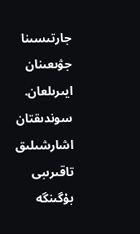جارتىسىنا جۋىعىنان ايىرىلعان. سوندىقتان اشارشىلىق تاقىرىبى بۇگىنگە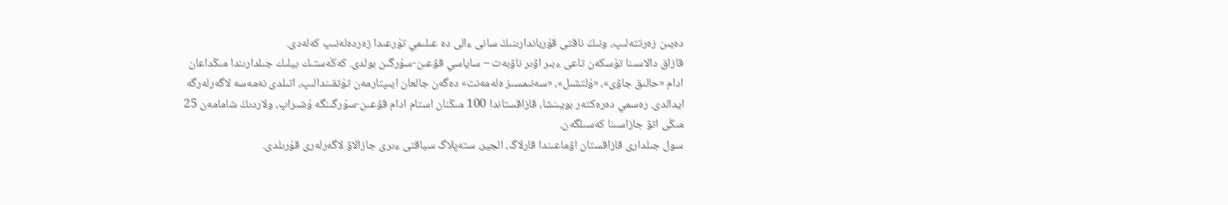دەيىن زەرتتەلىپ، ونىڭ ناقتى قۇرباندارىنىڭ سانى ءالى دە عىلىمي تۇرعىدا زەردەلەنىپ كەلەدى.
قازاق دالاسىنا تۇسكەن تاعى ءبىر اۋىر ناۋبەت – ساياسي قۋعىن-سۇرگىن بولدى. كەڭەستىك بيلىك جىلدارىندا مىڭداعان ادام «حالىق جاۋى»، «ۇلتشىل»، «سەنىمسىز ەلەمەنت» دەگەن جالعان ايىپتارمەن تۇتقىندالىپ، اتىلدى نەمەسە لاگەرلەرگە ايدالدى. رەسمي دەرەكتەر بويىنشا، قازاقستاندا 100 مىڭنان استام ادام قۋعىن-سۇرگىنگە ۇشىراپ، ولاردىڭ شامامەن 25 مىڭى اتۋ جازاسىنا كەسىلگەن.
سول جىلدارى قازاقستان اۋماعىندا قارلاگ، الجير، ستەپلاگ سياقتى ءىرى جازالاۋ لاگەرلەرى قۇرىلدى.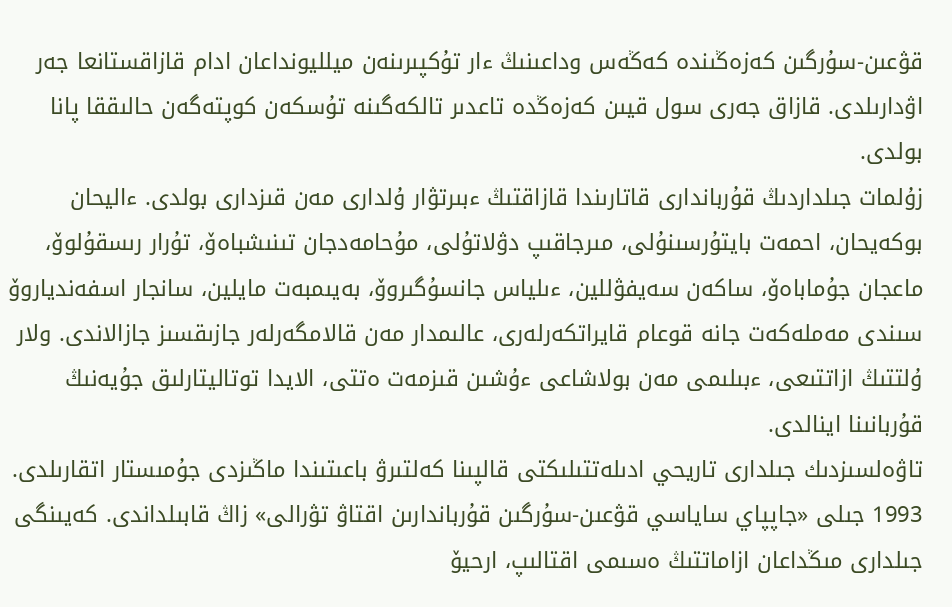قۋعىن-سۇرگىن كەزەڭىندە كەڭەس وداعىنىڭ ءار تۇكپىرىنەن ميلليونداعان ادام قازاقستانعا جەر اۋدارىلدى. قازاق جەرى سول قيىن كەزەڭدە تاعدىر تالكەگىنە تۇسكەن كوپتەگەن حالىققا پانا بولدى.
زۇلمات جىلداردىڭ قۇرباندارى قاتارىندا قازاقتىڭ ءبىرتۋار ۇلدارى مەن قىزدارى بولدى. ءاليحان بوكەيحان، احمەت بايتۇرسىنۇلى، مىرجاقىپ دۋلاتۇلى، مۇحامەدجان تىنىشباەۆ، تۇرار رىسقۇلوۆ، ماعجان جۇماباەۆ، ساكەن سەيفۋللين، ءىلياس جانسۇگىروۆ، بەيىمبەت مايلين، سانجار اسفەندياروۆ سىندى مەملەكەت جانە قوعام قايراتكەرلەرى، عالىمدار مەن قالامگەرلەر جازىقسىز جازالاندى. ولار ۇلتتىڭ ازاتتىعى، ءبىلىمى مەن بولاشاعى ءۇشىن قىزمەت ەتتى، الايدا توتاليتارلىق جۇيەنىڭ قۇربانىنا اينالدى.
تاۋەلسىزدىك جىلدارى تاريحي ادىلەتتىلىكتى قالپىنا كەلتىرۋ باعىتىندا ماڭىزدى جۇمىستار اتقارىلدى. 1993 جىلى «جاپپاي ساياسي قۋعىن-سۇرگىن قۇرباندارىن اقتاۋ تۋرالى» زاڭ قابىلداندى. كەيىنگى جىلدارى مىڭداعان ازاماتتىڭ ەسىمى اقتالىپ، ارحيۆ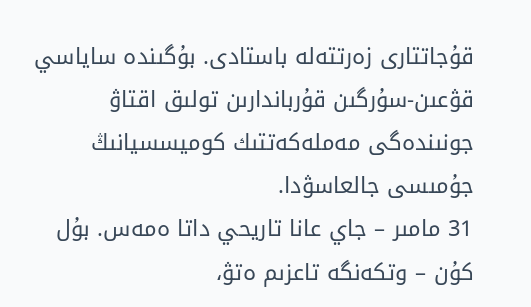قۇجاتتارى زەرتتەلە باستادى. بۇگىندە ساياسي قۋعىن-سۇرگىن قۇرباندارىن تولىق اقتاۋ جونىندەگى مەملەكەتتىك كوميسسيانىڭ جۇمىسى جالعاسۋدا.
31 مامىر – جاي عانا تاريحي داتا ەمەس. بۇل كۇن – وتكەنگە تاعزىم ەتۋ،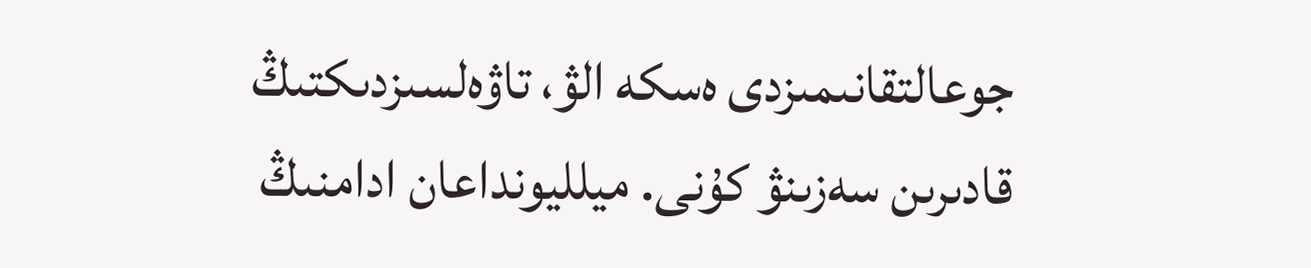جوعالتقانىمىزدى ەسكە الۋ، تاۋەلسىزدىكتىڭ قادىرىن سەزىنۋ كۇنى. ميلليونداعان ادامنىڭ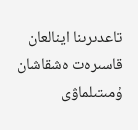تاعدىرىنا اينالعان قاسىرەت ەشقاشان ۇمىتىلماۋى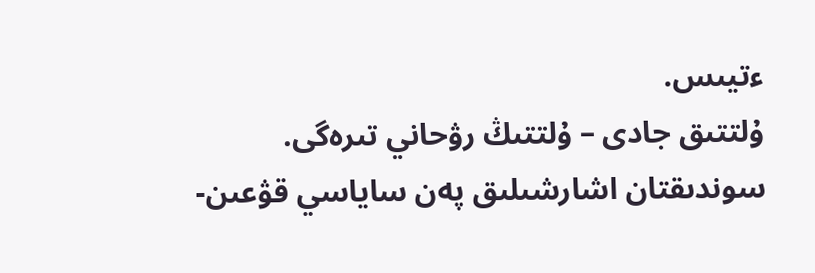ءتيىس.
ۇلتتىق جادى – ۇلتتىڭ رۋحاني تىرەگى. سوندىقتان اشارشىلىق پەن ساياسي قۋعىن-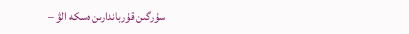سۇرگىن قۇرباندارىن ەسكە الۋ –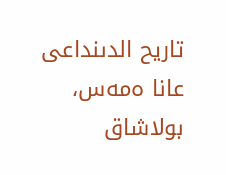تاريح الدىنداعى عانا ەمەس، بولاشاق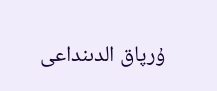ۇرپاق الدىنداعى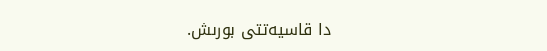دا قاسيەتتى بورىش.